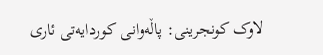لاوک کونجرینی: پاڵەوانی کوردایەتی ئاری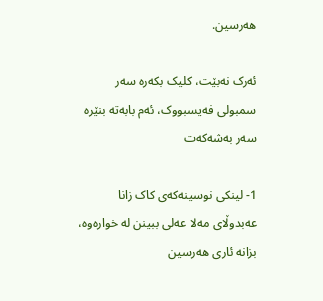هەرسین.

ئەرک نەبێت، کلیک بکەرە سەر سمبولی فەیسبووک، ئەم بابەتە بنێرە سەر بەشەکەت

1- لینکی نوسینەکەی کاک زانا عەبدوڵای مەلا عەلی ببینن لە خوارەوە، بزانە ئاری هەرسین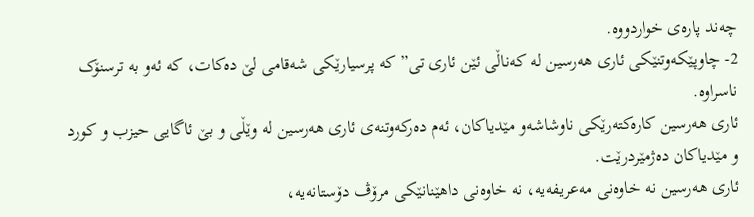چەند پارەی خواردووە.
2- چاوپێکەوتنێکی ئاری هەرسین لە کەناڵی ئێن ئاری تی” کە پرسیارێکی شەقامی لێ دەکات، کە ئەو بە ترسنۆک ناسراوە.
ئاری هەرسین کارەکتەرێکی ناوشاشەو مێدیاکان، ئەم دەرکەوتنەی ئاری هەرسین لە وێڵی و بێ ئاگایی حیزب و کورد و مێدیاکان دەژمێردرێت.
ئاری هەرسین نە خاوەنی مەعریفەیە، نە خاوەنی داهێنانێکی مرۆڤ دۆستانەیە،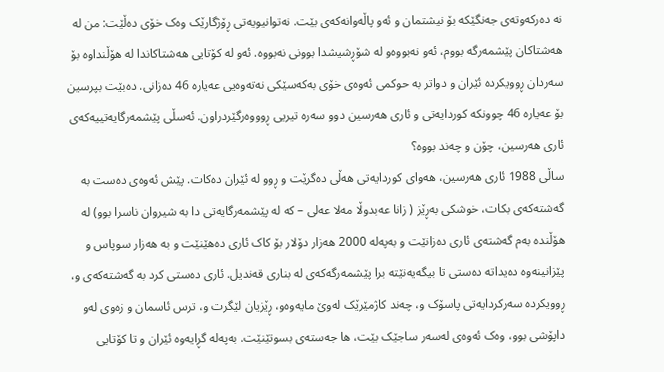نە دەرکەوتەی جەنگێکە بۆ نیشتمان و ئەو پاڵەوانەکەی بێت. نەتوانیویەتی ڕۆژگارێک وەک خۆی دەڵێت: من لە هەشتاکان پێشمەرگە بووم، ئەو نەبووەو لە شۆڕشیشدا بوونی نەبووە. ئەو لە کۆتایی هەشتاکاندا لە هۆڵنداوە بۆ سەردان ڕوویکردە ئێران و دواتر بە حوکمی ئەوەی خۆی بەکەسێکی نەتەوەیی عەیارە 46 دەزانی. دەبێت بپرسین بۆ عەیارە 46 چوونکە کوردایەتی و ئاری هەرسین دوو سەرە تیریی ڕوووەرگێردراون. ئەسڵی پێشمەرگایەتییەکەی ئاری هەرسین، چۆن و چەند بووە؟
ساڵی 1988 ئاری هەرسین، هەوای کوردایەتی هەڵی دەگرێت و ڕوو لە ئێران دەکات. پێش ئەوەی دەست بە گەشتەکەی بکات، خوشکی بەڕێز ( زانا عەبدوڵا مەلا عەلی – کە لە پێشمەرگایەتی دا بە شیروان ناسرا بوو) لە هۆڵندە بەم گەشتەی ئاری دەزانێت و بەپەلە 2000 هەزار دۆلار بۆ کاک ئاری دەهێنێت و بە هەزار سوپاس و پێزانینەوە دەیداتە دەستی تا بیگەیەنێتە برا پێشمەرگەکەی لە بناری قەندیل. ئاری دەستی کرد بە گەشتەکەی و، ڕوویکردە سەرکردایەتی پاسۆک و، چەند کاژمێرێک لەوێ مایەوەو، ڕێزیان لێگرت و، ترس ئاسمان و زەوی لەو داپۆشی بوو، وەک ئەوەی لەسەر ساجێک بێت، ها جەستەی بسوتێنێت. بەپەلە گڕایەوە ئێران و تا کۆتایی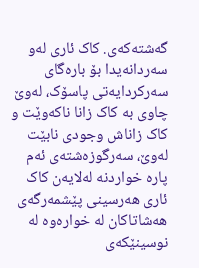گەشتەکەی. کاک ئاری لەو سەردانەیدا بۆ بارەگای سەرکردایەتی پاسۆک، لەوێ چاوی بە کاک زانا ناکەوێت و کاک زاناش وجودی نابێت لەوێ، سەرگوزەشتەی ئەم پارە خواردنە لەلایەن کاک ئاری هەرسینی پێشمەرگەی هەشاتاکان لە خوارەوە لە نوسینێکەی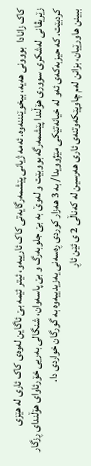کاک زانادا  بووونی هەیە، بیخوێنننەوە. ئەمە ژیانی پێشمەرگایەتی کاک ئارییەو، ئیتر ئێمە بێ ئاگاین لەوەی کاک ئاری لە هێزی زێریڤانی لەشکری سووری هۆڵندا پێشمەرگە بووبێت و لەوێ بە بێ جلوبەرگ و بێ پاسەوان، شنگالی بەریی خۆرئاوای هۆڵندای ڕزگار کردبێت. کە حیزبەکەی ئەو لە خیانەتێکی مێژوویدا/ بە 3 هەزار کوردی ڕەسەنی یەزیدییەوە بە گورگان خواردی دا.
ببینن هاورێیان، بزانن لەم چاوپێکەوتنەی ئاری هەرسین لە کەناڵی 2 ی ئێن ئاڕ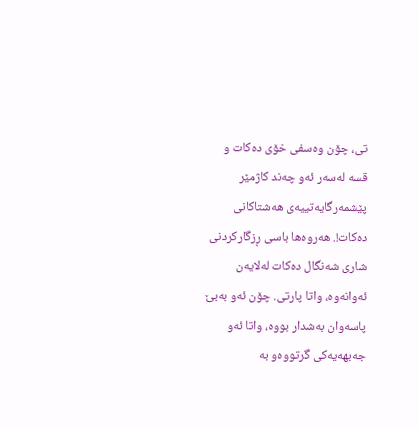تی، چۆن وەسفی خۆی دەکات و قسە لەسەر ئەو چەند کاژمێر پێشمەرگایەتییەی هەشتاکانی دەکات!. هەروەها باسی ڕزگارکردنی شاری شەنگال دەکات لەلایەن ئەوانەوە، واتا پارتی. چۆن ئەو بەبێ پاسەوان بەشدار بووە، واتا ئەو جەبهەیەکی گرتووەو بە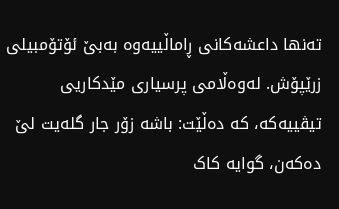تەنها داعشەکانی ڕاماڵییەوە بەبێ ئۆتۆمبیلی زرێپۆش. لەوەڵامی پرسیاری مێدکاریی تیڤییەکە، کە دەڵێت: باشە زۆر جار گلەیت لێ دەکەن، گوایە کاک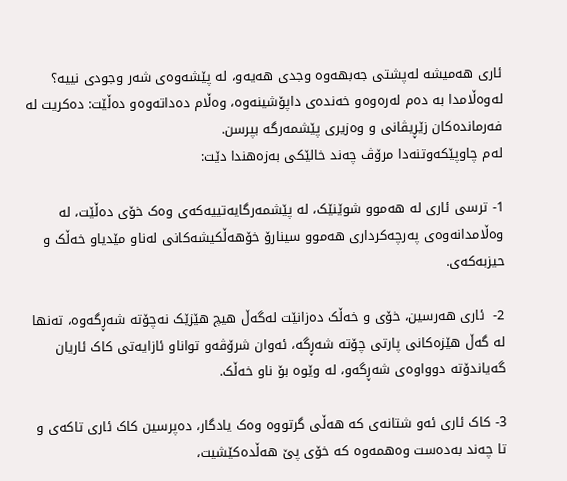ئاری هەمیشە لەپشتی جەبهەوە وجدی هەیەو، لە پێشەوەی شەر وجودی نییە؟
لەوەڵامدا بە دەم لەرەوەو خەندەی داپۆشینەوە، وەڵام دەداتەوەو دەڵێت: دەکریت لە فەرماندەکان زێڕیڤانی و وەزیری پێشمەرگە بپرسن.
لەم چاوپێکەوتنەدا مرۆڤ چەند خالێکی بەزەهندا دێت:

1- ترسی ئاری لە هەموو شوێنێک، لە پێشمەرگایەتییەکەی وەک خۆی دەڵێت، لە وەڵامدانەوەی پەرچەکرداری هەموو سینارۆ خۆهەڵكیشەکانی لەناو مێدیاو خەڵک و حیزبەکەی.

2-  ئاری هەرسین، خۆی و خەڵک دەزانێت لەگەڵ هیچ هێزێک نەچۆتە شەڕگەوە، تەنها لە گەڵ هێزەکانی پارتی چۆتە شەڕگە، ئەوان شرۆڤەو تواناو ئازایەتی کاک ئاریان گەیاندۆتە دوواوەی شەڕگەو، لە وێوە بۆ ناو خەڵک.

3- کاک ئاری ئەو شتانەی کە هەڵی گرتووە وەک یادگار، دەپرسین کاک ئاری تاکەی و تا چەند بەدەست وەهمەوە کە خۆی پێ هەڵدەکێشیت،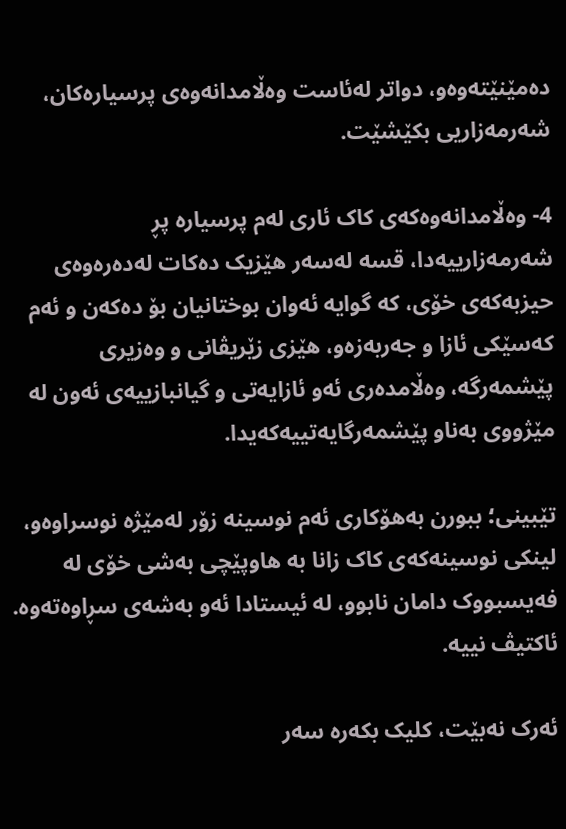دەمێنێتەوەو، دواتر لەئاست وەڵامدانەوەی پرسیارەکان، شەرمەزاریی بکێشێت.

4- وەڵامدانەوەکەی کاک ئاری لەم پرسیارە پڕ شەرمەزارییەدا، قسە لەسەر هێزیک دەکات لەدەرەوەی حیزبەکەی خۆی، کە گوایە ئەوان بوختانیان بۆ دەکەن و ئەم کەسێکی ئازا و جەربەزەو، هێزی زێریڤانی و وەزیری پێشمەرگە، وەڵامدەری ئەو ئازایەتی و گیانبازییەی ئەون لە مێژووی بەناو پێشمەرگایەتییەکەیدا.

تێبینی؛ ببورن بەهۆکاری ئەم نوسینە زۆر لەمێژە نوسراوەو، لینکی نوسینەکەی کاک زانا بە هاوپێچی بەشی خۆی لە فەیسبووک دامان نابوو، لە ئیستادا ئەو بەشەی سڕاوەتەوە. ئاکتیڤ نییە.

ئەرک نەبێت، کلیک بکەرە سەر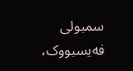سمبولی فەیسبووک،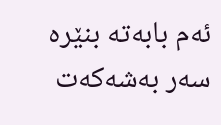ئەم بابەتە بنێرە سەر بەشەکەت